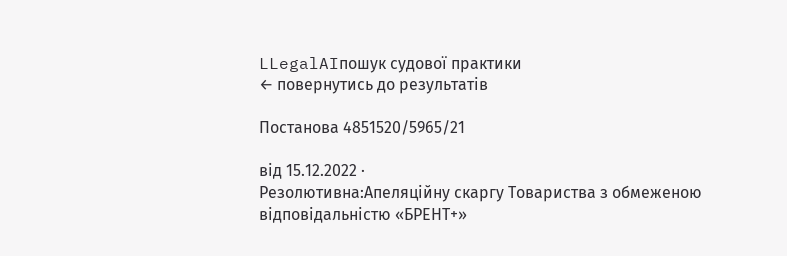LLegalAIпошук судової практики
← повернутись до результатів

Постанова 4851520/5965/21

від 15.12.2022 ·
Резолютивна:Апеляційну скаргу Товариства з обмеженою відповідальністю «БРЕНТ+»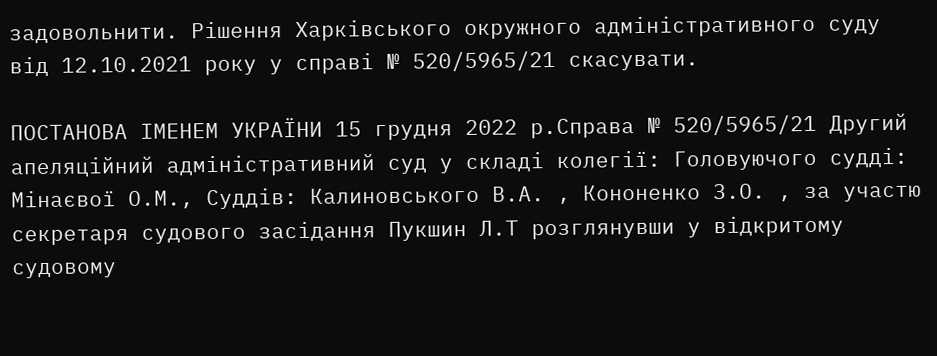задовольнити. Рішення Харківського окружного адміністративного суду від 12.10.2021 року у справі № 520/5965/21 скасувати.

ПОСТАНОВА ІМЕНЕМ УКРАЇНИ 15 грудня 2022 р.Справа № 520/5965/21 Другий апеляційний адміністративний суд у складі колегії: Головуючого судді: Мінаєвої О.М., Суддів: Калиновського В.А. , Кононенко З.О. , за участю секретаря судового засідання Пукшин Л.Т розглянувши у відкритому судовому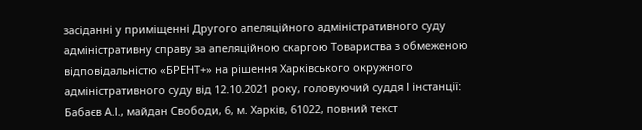засіданні у приміщенні Другого апеляційного адміністративного суду адміністративну справу за апеляційною скаргою Товариства з обмеженою відповідальністю «БРЕНТ+» на рішення Харківського окружного адміністративного суду від 12.10.2021 року, головуючий суддя І інстанції: Бабаєв А.І., майдан Свободи, 6, м. Харків, 61022, повний текст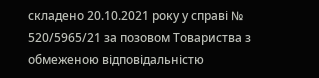складено 20.10.2021 року у справі № 520/5965/21 за позовом Товариства з обмеженою відповідальністю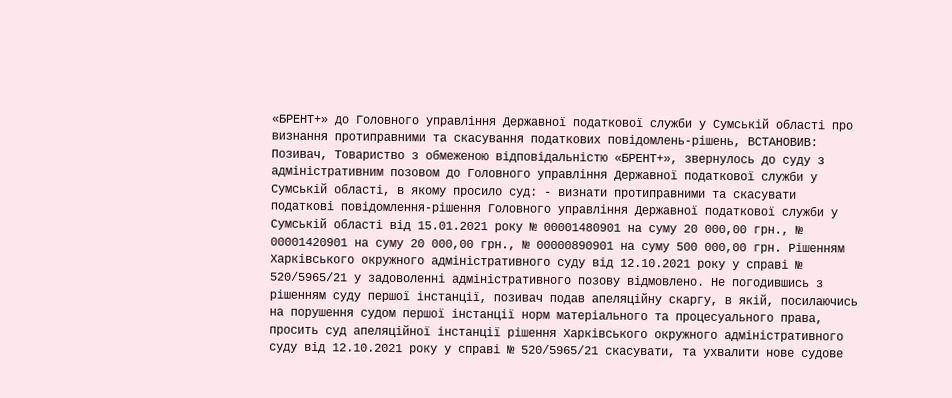«БРЕНТ+» до Головного управління Державної податкової служби у Сумській області про визнання протиправними та скасування податкових повідомлень-рішень, ВСТАНОВИВ: Позивач, Товариство з обмеженою відповідальністю «БРЕНТ+», звернулось до суду з адміністративним позовом до Головного управління Державної податкової служби у Сумській області, в якому просило суд: - визнати протиправними та скасувати податкові повідомлення-рішення Головного управління Державної податкової служби у Сумській області від 15.01.2021 року № 00001480901 на суму 20 000,00 грн., № 00001420901 на суму 20 000,00 грн., № 00000890901 на суму 500 000,00 грн. Рішенням Харківського окружного адміністративного суду від 12.10.2021 року у справі № 520/5965/21 у задоволенні адміністративного позову відмовлено. Не погодившись з рішенням суду першої інстанції, позивач подав апеляційну скаргу, в якій, посилаючись на порушення судом першої інстанції норм матеріального та процесуального права, просить суд апеляційної інстанції рішення Харківського окружного адміністративного суду від 12.10.2021 року у справі № 520/5965/21 скасувати, та ухвалити нове судове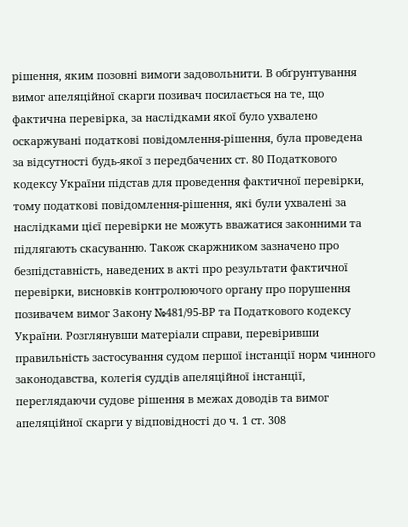рішення, яким позовні вимоги задовольнити. В обґрунтування вимог апеляційної скарги позивач посилається на те, що фактична перевірка, за наслідками якої було ухвалено оскаржувані податкові повідомлення-рішення, була проведена за відсутності будь-якої з передбачених ст. 80 Податкового кодексу України підстав для проведення фактичної перевірки, тому податкові повідомлення-рішення, які були ухвалені за наслідками цієї перевірки не можуть вважатися законними та підлягають скасуванню. Також скаржником зазначено про безпідставність, наведених в акті про результати фактичної перевірки, висновків контролюючого органу про порушення позивачем вимог Закону №481/95-ВР та Податкового кодексу України. Розглянувши матеріали справи, перевіривши правильність застосування судом першої інстанції норм чинного законодавства, колегія суддів апеляційної інстанції, переглядаючи судове рішення в межах доводів та вимог апеляційної скарги у відповідності до ч. 1 ст. 308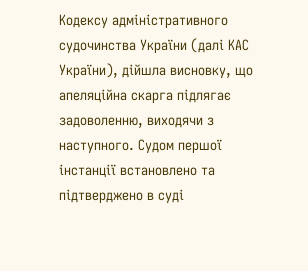Кодексу адміністративного судочинства України (далі КАС України), дійшла висновку, що апеляційна скарга підлягає задоволенню, виходячи з наступного. Судом першої інстанції встановлено та підтверджено в суді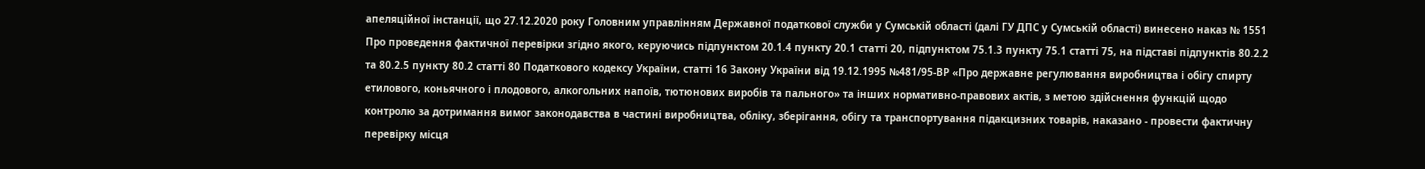апеляційної інстанції, що 27.12.2020 року Головним управлінням Державної податкової служби у Сумській області (далі ГУ ДПС у Сумській області) винесено наказ № 1551 Про проведення фактичної перевірки згідно якого, керуючись підпунктом 20.1.4 пункту 20.1 статті 20, підпунктом 75.1.3 пункту 75.1 статті 75, на підставі підпунктів 80.2.2 та 80.2.5 пункту 80.2 статті 80 Податкового кодексу України, статті 16 Закону України від 19.12.1995 №481/95-ВР «Про державне регулювання виробництва і обігу спирту етилового, коньячного і плодового, алкогольних напоїв, тютюнових виробів та пального» та інших нормативно-правових актів, з метою здійснення функцій щодо контролю за дотримання вимог законодавства в частині виробництва, обліку, зберігання, обігу та транспортування підакцизних товарів, наказано - провести фактичну перевірку місця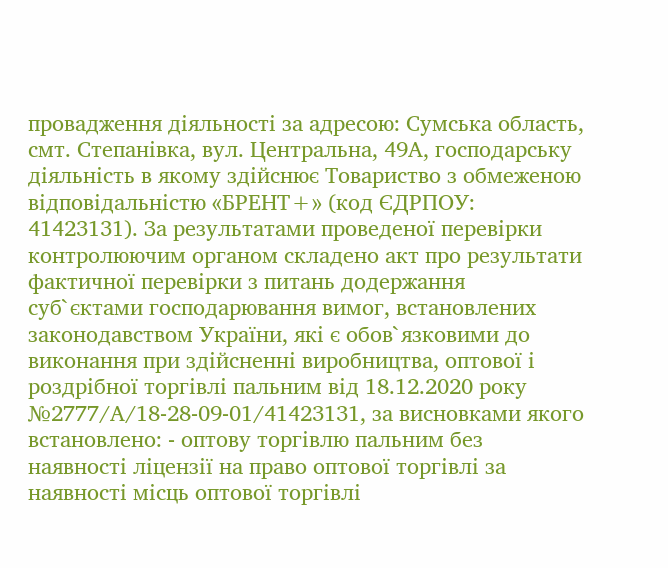провадження діяльності за адресою: Сумська область, смт. Степанівка, вул. Центральна, 49А, господарську діяльність в якому здійснює Товариство з обмеженою відповідальністю «БРЕНТ+» (код ЄДРПОУ: 41423131). За результатами проведеної перевірки контролюючим органом складено акт про результати фактичної перевірки з питань додержання суб`єктами господарювання вимог, встановлених законодавством України, які є обов`язковими до виконання при здійсненні виробництва, оптової і роздрібної торгівлі пальним від 18.12.2020 року №2777/А/18-28-09-01/41423131, за висновками якого встановлено: - оптову торгівлю пальним без наявності ліцензії на право оптової торгівлі за наявності місць оптової торгівлі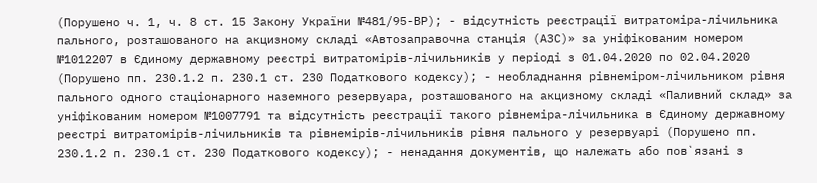(Порушено ч. 1, ч. 8 ст. 15 Закону України №481/95-ВР); - відсутність реєстрації витратоміра-лічильника пального, розташованого на акцизному складі «Автозаправочна станція (АЗС)» за уніфікованим номером №1012207 в Єдиному державному реєстрі витратомірів-лічильників у періоді з 01.04.2020 по 02.04.2020 (Порушено пп. 230.1.2 п. 230.1 ст. 230 Податкового кодексу); - необладнання рівнеміром-лічильником рівня пального одного стаціонарного наземного резервуара, розташованого на акцизному складі «Паливний склад» за уніфікованим номером №1007791 та відсутність реєстрації такого рівнеміра-лічильника в Єдиному державному реєстрі витратомірів-лічильників та рівнемірів-лічильників рівня пального у резервуарі (Порушено пп. 230.1.2 п. 230.1 ст. 230 Податкового кодексу); - ненадання документів, що належать або пов`язані з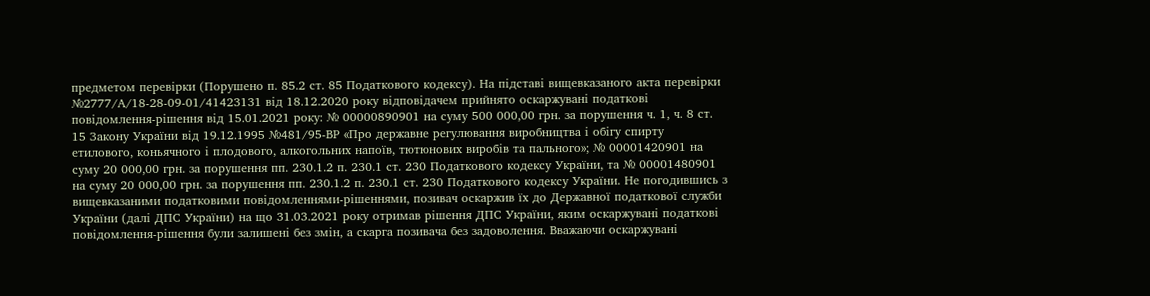предметом перевірки (Порушено п. 85.2 ст. 85 Податкового кодексу). На підставі вищевказаного акта перевірки №2777/А/18-28-09-01/41423131 від 18.12.2020 року відповідачем прийнято оскаржувані податкові повідомлення-рішення від 15.01.2021 року: № 00000890901 на суму 500 000,00 грн. за порушення ч. 1, ч. 8 ст. 15 Закону України від 19.12.1995 №481/95-ВР «Про державне регулювання виробництва і обігу спирту етилового, коньячного і плодового, алкогольних напоїв, тютюнових виробів та пального»; № 00001420901 на суму 20 000,00 грн. за порушення пп. 230.1.2 п. 230.1 ст. 230 Податкового кодексу України, та № 00001480901 на суму 20 000,00 грн. за порушення пп. 230.1.2 п. 230.1 ст. 230 Податкового кодексу України. Не погодившись з вищевказаними податковими повідомленнями-рішеннями, позивач оскаржив їх до Державної податкової служби України (далі ДПС України) на що 31.03.2021 року отримав рішення ДПС України, яким оскаржувані податкові повідомлення-рішення були залишені без змін, а скарга позивача без задоволення. Вважаючи оскаржувані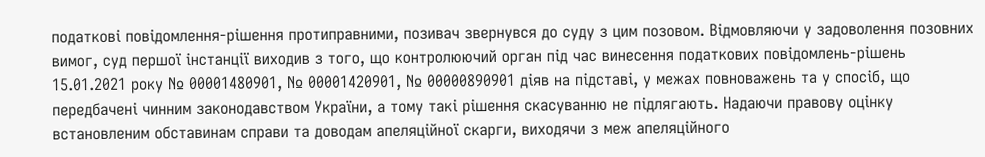податкові повідомлення-рішення протиправними, позивач звернувся до суду з цим позовом. Відмовляючи у задоволення позовних вимог, суд першої інстанції виходив з того, що контролюючий орган під час винесення податкових повідомлень-рішень 15.01.2021 року № 00001480901, № 00001420901, № 00000890901 діяв на підставі, у межах повноважень та у спосіб, що передбачені чинним законодавством України, а тому такі рішення скасуванню не підлягають. Надаючи правову оцінку встановленим обставинам справи та доводам апеляційної скарги, виходячи з меж апеляційного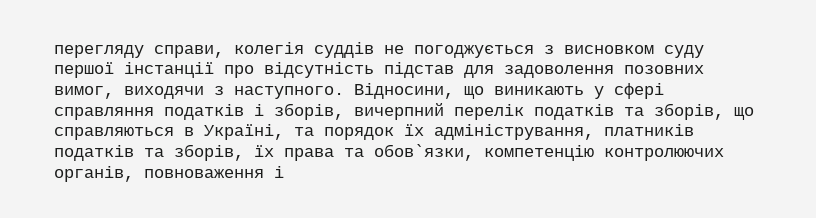перегляду справи, колегія суддів не погоджується з висновком суду першої інстанції про відсутність підстав для задоволення позовних вимог, виходячи з наступного. Відносини, що виникають у сфері справляння податків і зборів, вичерпний перелік податків та зборів, що справляються в Україні, та порядок їх адміністрування, платників податків та зборів, їх права та обов`язки, компетенцію контролюючих органів, повноваження і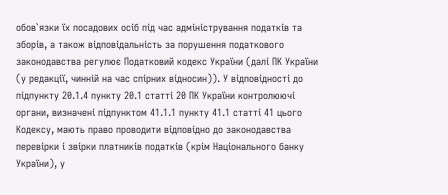обов`язки їх посадових осіб під час адміністрування податків та зборів, а також відповідальність за порушення податкового законодавства регулює Податковий кодекс України (далі ПК України (у редакції, чинній на час спірних відносин)). У відповідності до підпункту 20.1.4 пункту 20.1 статті 20 ПК України контролюючі органи, визначені підпунктом 41.1.1 пункту 41.1 статті 41 цього Кодексу, мають право проводити відповідно до законодавства перевірки і звірки платників податків (крім Національного банку України), у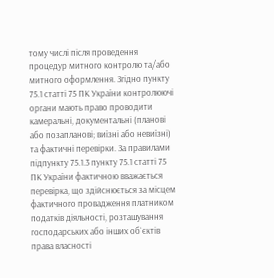тому числі після проведення процедур митного контролю та/або митного оформлення. Згідно пункту 75.1 статті 75 ПК України контролюючі органи мають право проводити камеральні, документальні (планові або позапланові; виїзні або невиїзні) та фактичні перевірки. За правилами підпункту 75.1.3 пункту 75.1 статті 75 ПК України фактичною вважається перевірка, що здійснюється за місцем фактичного провадження платником податків діяльності, розташування господарських або інших об`єктів права власності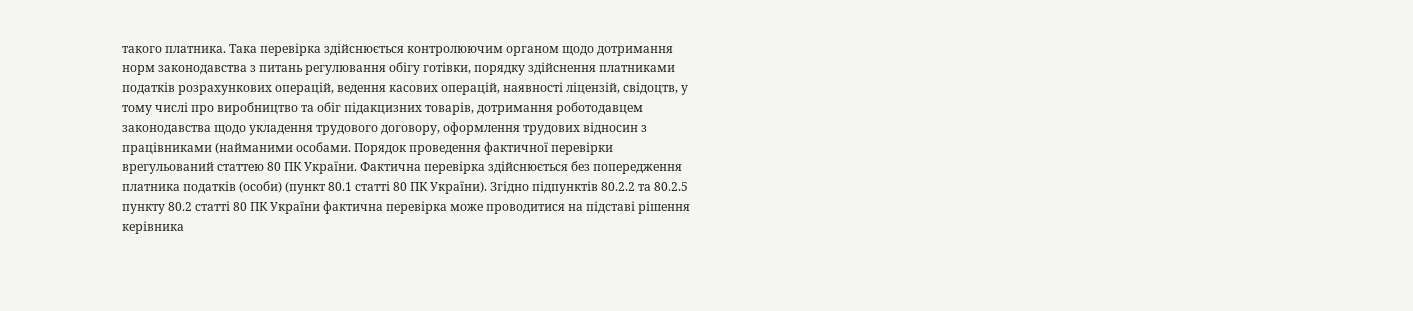такого платника. Така перевірка здійснюється контролюючим органом щодо дотримання норм законодавства з питань регулювання обігу готівки, порядку здійснення платниками податків розрахункових операцій, ведення касових операцій, наявності ліцензій, свідоцтв, у тому числі про виробництво та обіг підакцизних товарів, дотримання роботодавцем законодавства щодо укладення трудового договору, оформлення трудових відносин з працівниками (найманими особами. Порядок проведення фактичної перевірки врегульований статтею 80 ПК України. Фактична перевірка здійснюється без попередження платника податків (особи) (пункт 80.1 статті 80 ПК України). Згідно підпунктів 80.2.2 та 80.2.5 пункту 80.2 статті 80 ПК України фактична перевірка може проводитися на підставі рішення керівника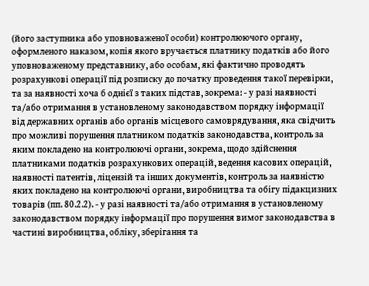(його заступника або уповноваженої особи) контролюючого органу, оформленого наказом, копія якого вручається платнику податків або його уповноваженому представнику, або особам, які фактично проводять розрахункові операції під розписку до початку проведення такої перевірки, та за наявності хоча б однієї з таких підстав, зокрема: - у разі наявності та/або отримання в установленому законодавством порядку інформації від державних органів або органів місцевого самоврядування, яка свідчить про можливі порушення платником податків законодавства, контроль за яким покладено на контролюючі органи, зокрема, щодо здійснення платниками податків розрахункових операцій, ведення касових операцій, наявності патентів, ліцензій та інших документів, контроль за наявністю яких покладено на контролюючі органи, виробництва та обігу підакцизних товарів (пп. 80.2.2). - у разі наявності та/або отримання в установленому законодавством порядку інформації про порушення вимог законодавства в частині виробництва, обліку, зберігання та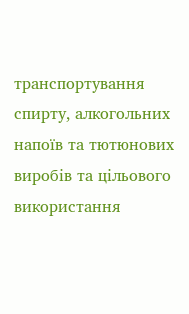транспортування спирту, алкогольних напоїв та тютюнових виробів та цільового використання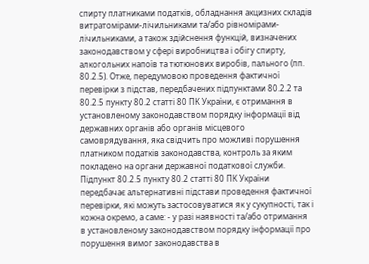спирту платниками податків, обладнання акцизних складів витратомірами-лічильниками та/або рівномірами-лічильниками, а також здійснення функцій, визначених законодавством у сфері виробництва і обігу спирту, алкогольних напоїв та тютюнових виробів, пального (пп. 80.2.5). Отже, передумовою проведення фактичної перевірки з підстав, передбачених підпунктами 80.2.2 та 80.2.5 пункту 80.2 статті 80 ПК України, є отримання в установленому законодавством порядку інформації від державних органів або органів місцевого самоврядування, яка свідчить про можливі порушення платником податків законодавства, контроль за яким покладено на органи державної податкової служби. Підпункт 80.2.5 пункту 80.2 статті 80 ПК України передбачає альтернативні підстави проведення фактичної перевірки, які можуть застосовуватися як у сукупності, так і кожна окремо, а саме: - у разі наявності та/або отримання в установленому законодавством порядку інформації про порушення вимог законодавства в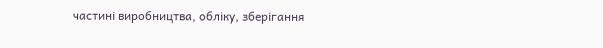частині виробництва, обліку, зберігання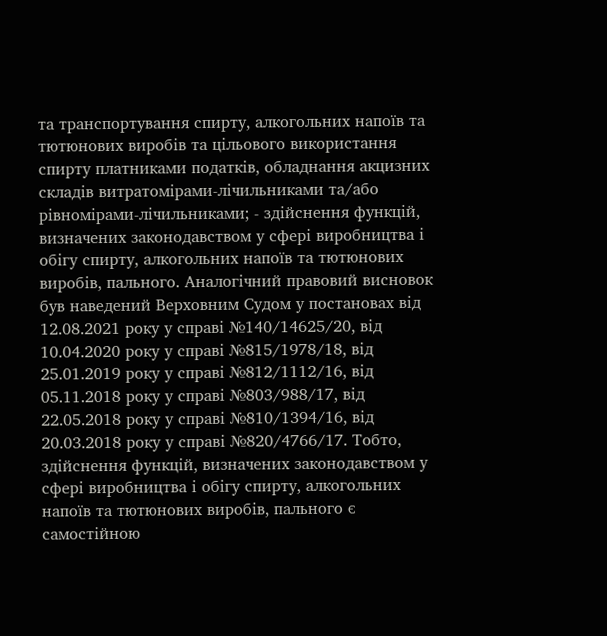та транспортування спирту, алкогольних напоїв та тютюнових виробів та цільового використання спирту платниками податків, обладнання акцизних складів витратомірами-лічильниками та/або рівномірами-лічильниками; - здійснення функцій, визначених законодавством у сфері виробництва і обігу спирту, алкогольних напоїв та тютюнових виробів, пального. Аналогічний правовий висновок був наведений Верховним Судом у постановах від 12.08.2021 року у справі №140/14625/20, від 10.04.2020 року у справі №815/1978/18, від 25.01.2019 року у справі №812/1112/16, від 05.11.2018 року у справі №803/988/17, від 22.05.2018 року у справі №810/1394/16, від 20.03.2018 року у справі №820/4766/17. Тобто, здійснення функцій, визначених законодавством у сфері виробництва і обігу спирту, алкогольних напоїв та тютюнових виробів, пального є самостійною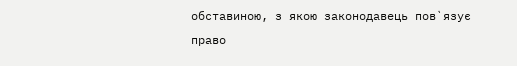обставиною, з якою законодавець пов`язує право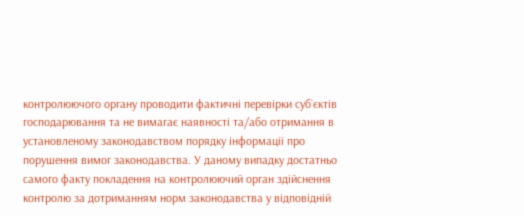контролюючого органу проводити фактичні перевірки суб`єктів господарювання та не вимагає наявності та/або отримання в установленому законодавством порядку інформації про порушення вимог законодавства. У даному випадку достатньо самого факту покладення на контролюючий орган здійснення контролю за дотриманням норм законодавства у відповідній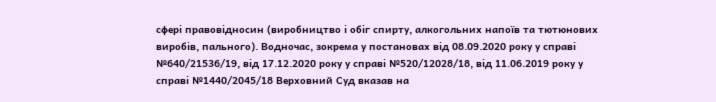сфері правовідносин (виробництво і обіг спирту, алкогольних напоїв та тютюнових виробів, пального). Водночас, зокрема у постановах від 08.09.2020 року у справі №640/21536/19, від 17.12.2020 року у справі №520/12028/18, від 11.06.2019 року у справі №1440/2045/18 Верховний Суд вказав на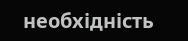необхідність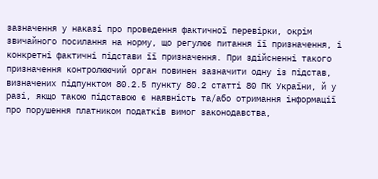зазначення у наказі про проведення фактичної перевірки, окрім звичайного посилання на норму, що регулює питання її призначення, і конкретні фактичні підстави її призначення. При здійсненні такого призначення контролюючий орган повинен зазначити одну із підстав, визначених підпунктом 80.2.5 пункту 80.2 статті 80 ПК України, й у разі, якщо такою підставою є наявність та/або отримання інформації про порушення платником податків вимог законодавства,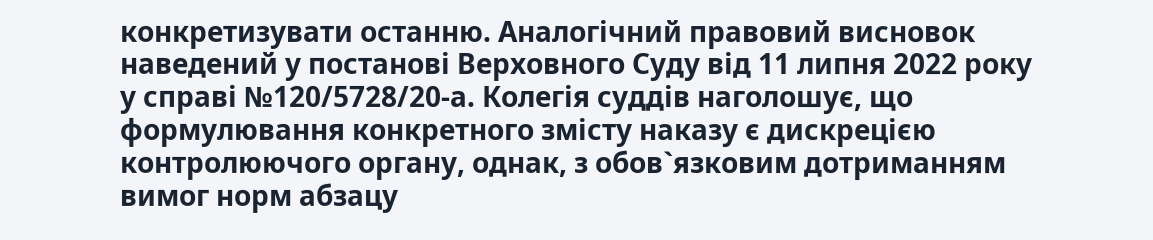конкретизувати останню. Аналогічний правовий висновок наведений у постанові Верховного Суду від 11 липня 2022 року у справі №120/5728/20-а. Колегія суддів наголошує, що формулювання конкретного змісту наказу є дискрецією контролюючого органу, однак, з обов`язковим дотриманням вимог норм абзацу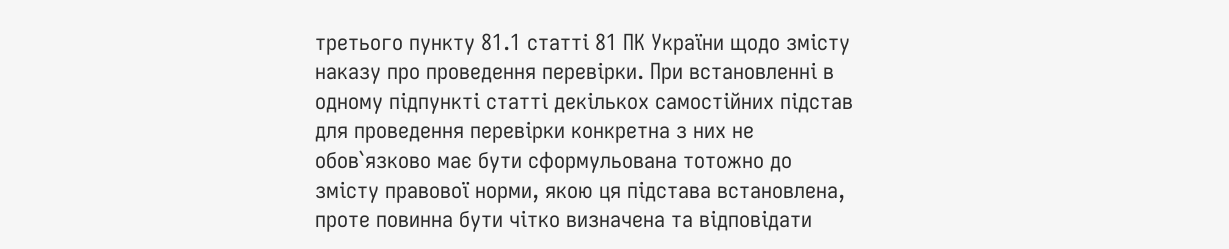третього пункту 81.1 статті 81 ПК України щодо змісту наказу про проведення перевірки. При встановленні в одному підпункті статті декількох самостійних підстав для проведення перевірки конкретна з них не обов`язково має бути сформульована тотожно до змісту правової норми, якою ця підстава встановлена, проте повинна бути чітко визначена та відповідати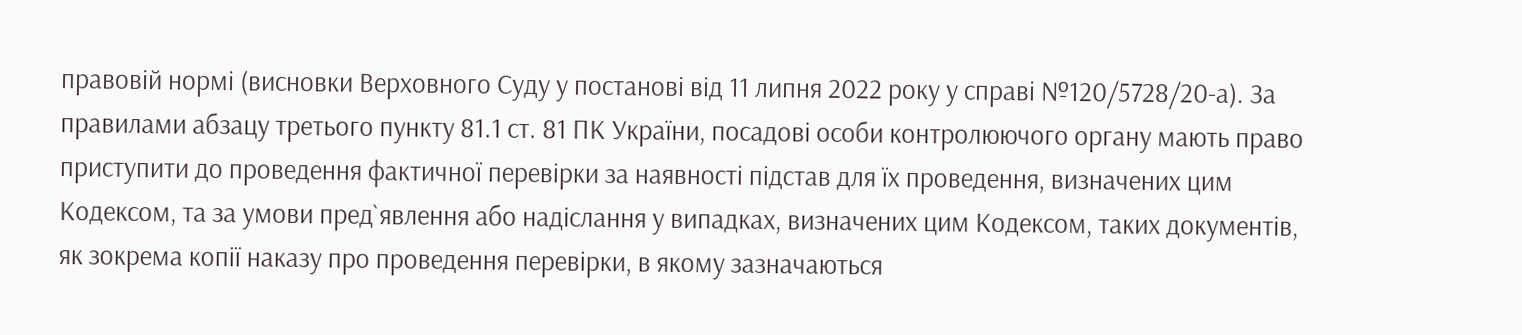правовій нормі (висновки Верховного Суду у постанові від 11 липня 2022 року у справі №120/5728/20-а). За правилами абзацу третього пункту 81.1 ст. 81 ПК України, посадові особи контролюючого органу мають право приступити до проведення фактичної перевірки за наявності підстав для їх проведення, визначених цим Кодексом, та за умови пред`явлення або надіслання у випадках, визначених цим Кодексом, таких документів, як зокрема копії наказу про проведення перевірки, в якому зазначаються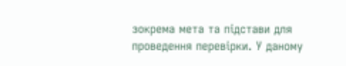зокрема мета та підстави для проведення перевірки. У даному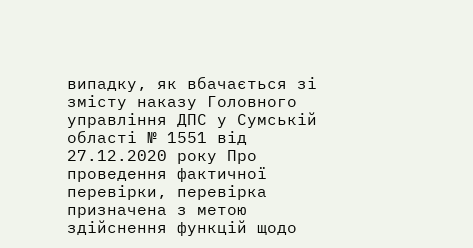випадку, як вбачається зі змісту наказу Головного управління ДПС у Сумській області № 1551 від 27.12.2020 року Про проведення фактичної перевірки, перевірка призначена з метою здійснення функцій щодо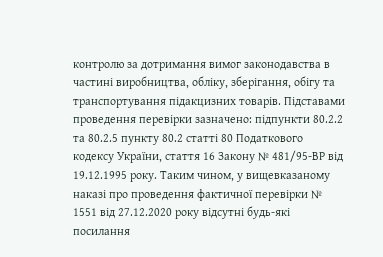контролю за дотримання вимог законодавства в частині виробництва, обліку, зберігання, обігу та транспортування підакцизних товарів. Підставами проведення перевірки зазначено: підпункти 80.2.2 та 80.2.5 пункту 80.2 статті 80 Податкового кодексу України, стаття 16 Закону № 481/95-ВР від 19.12.1995 року. Таким чином, у вищевказаному наказі про проведення фактичної перевірки № 1551 від 27.12.2020 року відсутні будь-які посилання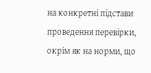на конкретні підстави проведення перевірки, окрім як на норми, що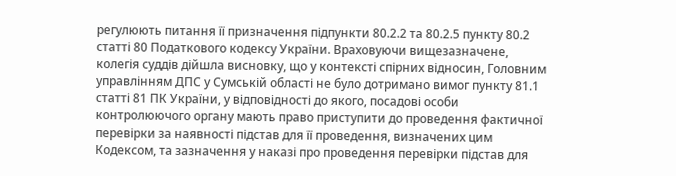регулюють питання її призначення підпункти 80.2.2 та 80.2.5 пункту 80.2 статті 80 Податкового кодексу України. Враховуючи вищезазначене, колегія суддів дійшла висновку, що у контексті спірних відносин, Головним управлінням ДПС у Сумській області не було дотримано вимог пункту 81.1 статті 81 ПК України, у відповідності до якого, посадові особи контролюючого органу мають право приступити до проведення фактичної перевірки за наявності підстав для її проведення, визначених цим Кодексом, та зазначення у наказі про проведення перевірки підстав для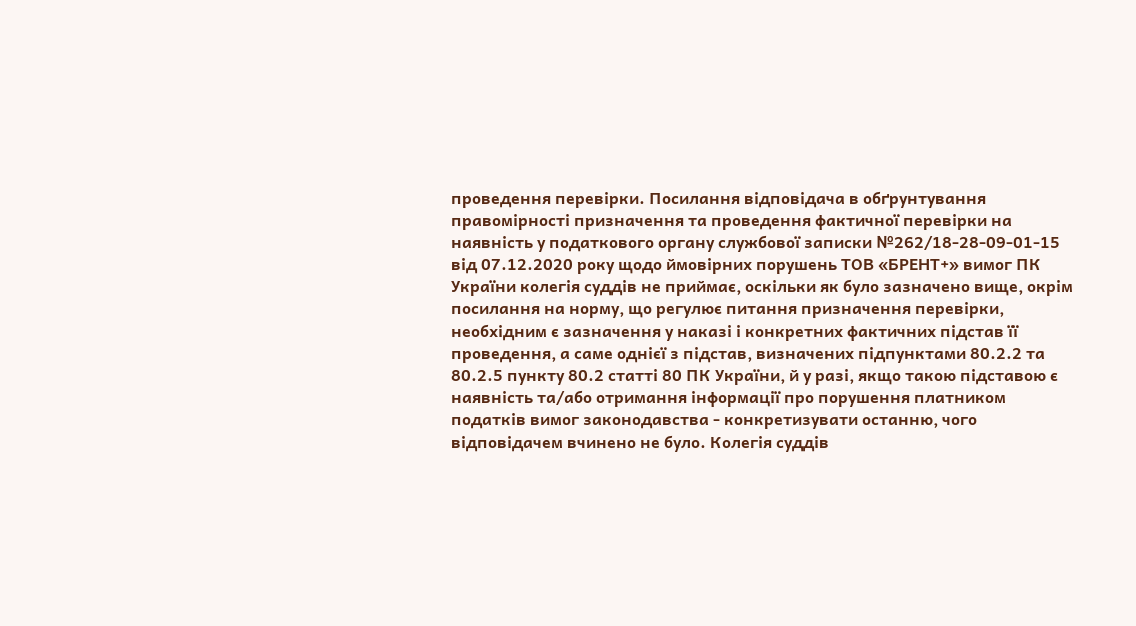проведення перевірки. Посилання відповідача в обґрунтування правомірності призначення та проведення фактичної перевірки на наявність у податкового органу службової записки №262/18-28-09-01-15 від 07.12.2020 року щодо ймовірних порушень ТОВ «БРЕНТ+» вимог ПК України колегія суддів не приймає, оскільки як було зазначено вище, окрім посилання на норму, що регулює питання призначення перевірки, необхідним є зазначення у наказі і конкретних фактичних підстав її проведення, а саме однієї з підстав, визначених підпунктами 80.2.2 та 80.2.5 пункту 80.2 статті 80 ПК України, й у разі, якщо такою підставою є наявність та/або отримання інформації про порушення платником податків вимог законодавства - конкретизувати останню, чого відповідачем вчинено не було. Колегія суддів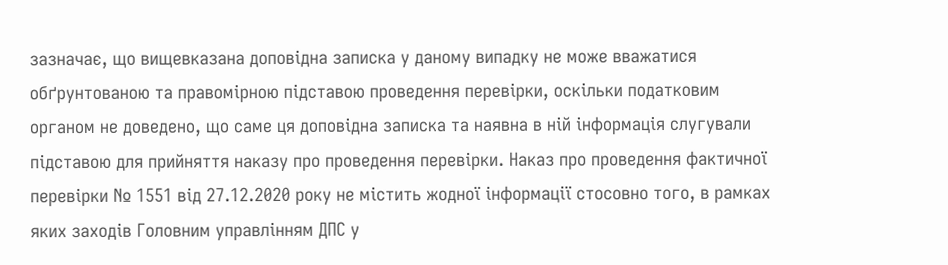зазначає, що вищевказана доповідна записка у даному випадку не може вважатися обґрунтованою та правомірною підставою проведення перевірки, оскільки податковим органом не доведено, що саме ця доповідна записка та наявна в ній інформація слугували підставою для прийняття наказу про проведення перевірки. Наказ про проведення фактичної перевірки № 1551 від 27.12.2020 року не містить жодної інформації стосовно того, в рамках яких заходів Головним управлінням ДПС у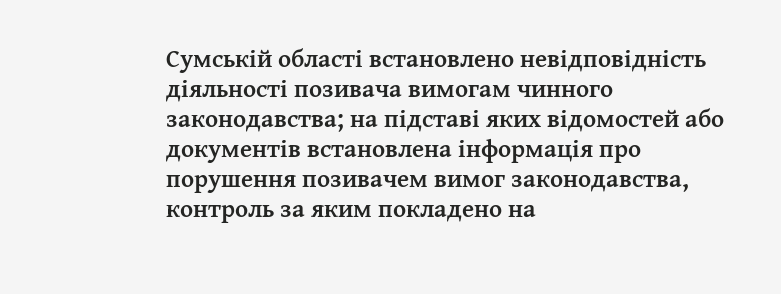Сумській області встановлено невідповідність діяльності позивача вимогам чинного законодавства; на підставі яких відомостей або документів встановлена інформація про порушення позивачем вимог законодавства, контроль за яким покладено на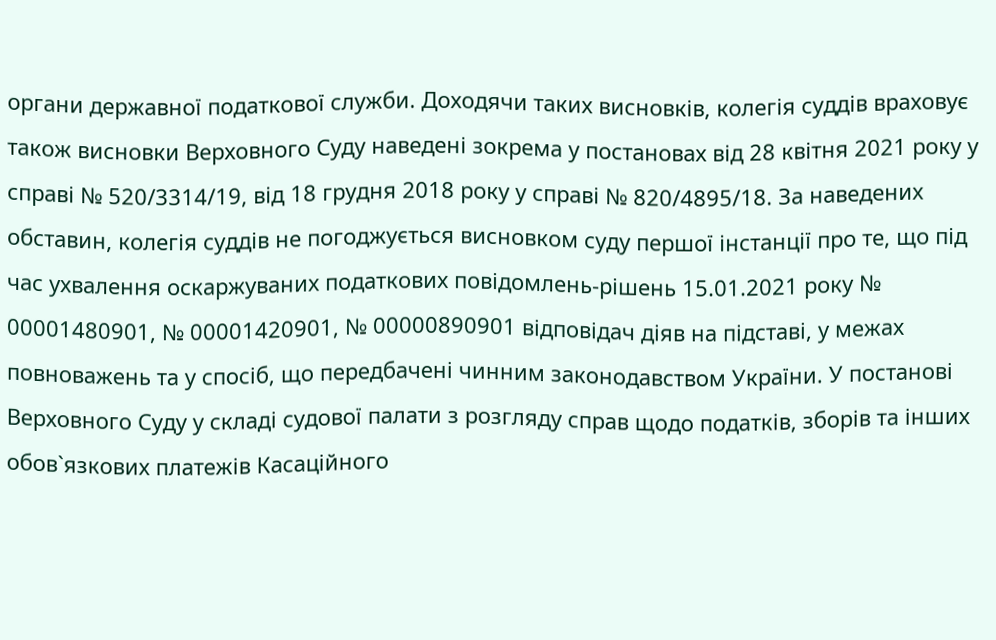органи державної податкової служби. Доходячи таких висновків, колегія суддів враховує також висновки Верховного Суду наведені зокрема у постановах від 28 квітня 2021 року у справі № 520/3314/19, від 18 грудня 2018 року у справі № 820/4895/18. За наведених обставин, колегія суддів не погоджується висновком суду першої інстанції про те, що під час ухвалення оскаржуваних податкових повідомлень-рішень 15.01.2021 року № 00001480901, № 00001420901, № 00000890901 відповідач діяв на підставі, у межах повноважень та у спосіб, що передбачені чинним законодавством України. У постанові Верховного Суду у складі судової палати з розгляду справ щодо податків, зборів та інших обов`язкових платежів Касаційного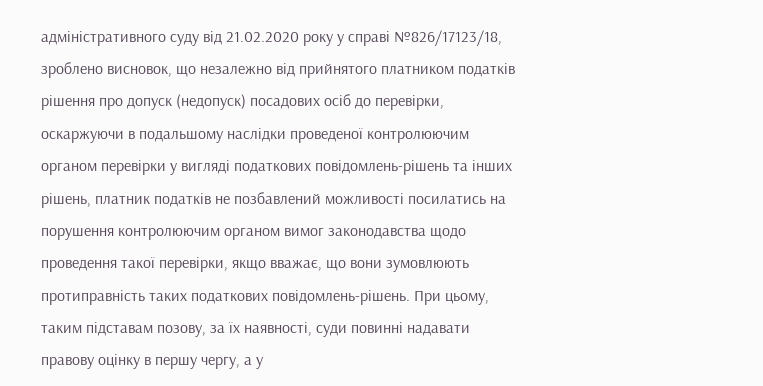адміністративного суду від 21.02.2020 року у справі №826/17123/18, зроблено висновок, що незалежно від прийнятого платником податків рішення про допуск (недопуск) посадових осіб до перевірки, оскаржуючи в подальшому наслідки проведеної контролюючим органом перевірки у вигляді податкових повідомлень-рішень та інших рішень, платник податків не позбавлений можливості посилатись на порушення контролюючим органом вимог законодавства щодо проведення такої перевірки, якщо вважає, що вони зумовлюють протиправність таких податкових повідомлень-рішень. При цьому, таким підставам позову, за їх наявності, суди повинні надавати правову оцінку в першу чергу, а у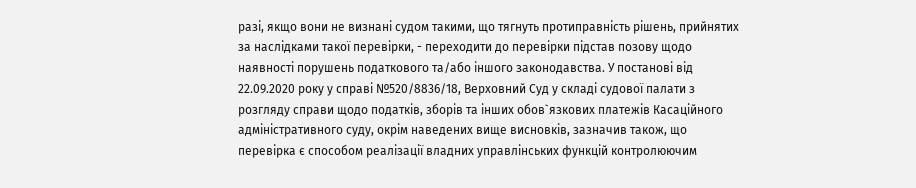разі, якщо вони не визнані судом такими, що тягнуть протиправність рішень, прийнятих за наслідками такої перевірки, - переходити до перевірки підстав позову щодо наявності порушень податкового та/або іншого законодавства. У постанові від 22.09.2020 року у справі №520/8836/18, Верховний Суд у складі судової палати з розгляду справи щодо податків, зборів та інших обов`язкових платежів Касаційного адміністративного суду, окрім наведених вище висновків, зазначив також, що перевірка є способом реалізації владних управлінських функцій контролюючим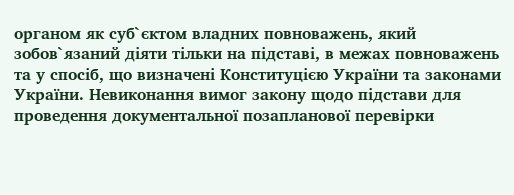органом як суб`єктом владних повноважень, який зобов`язаний діяти тільки на підставі, в межах повноважень та у спосіб, що визначені Конституцією України та законами України. Невиконання вимог закону щодо підстави для проведення документальної позапланової перевірки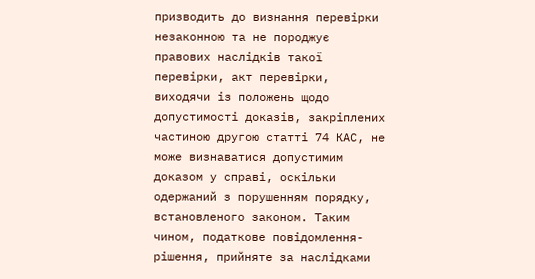призводить до визнання перевірки незаконною та не породжує правових наслідків такої перевірки, акт перевірки, виходячи із положень щодо допустимості доказів, закріплених частиною другою статті 74 КАС, не може визнаватися допустимим доказом у справі, оскільки одержаний з порушенням порядку, встановленого законом. Таким чином, податкове повідомлення-рішення, прийняте за наслідками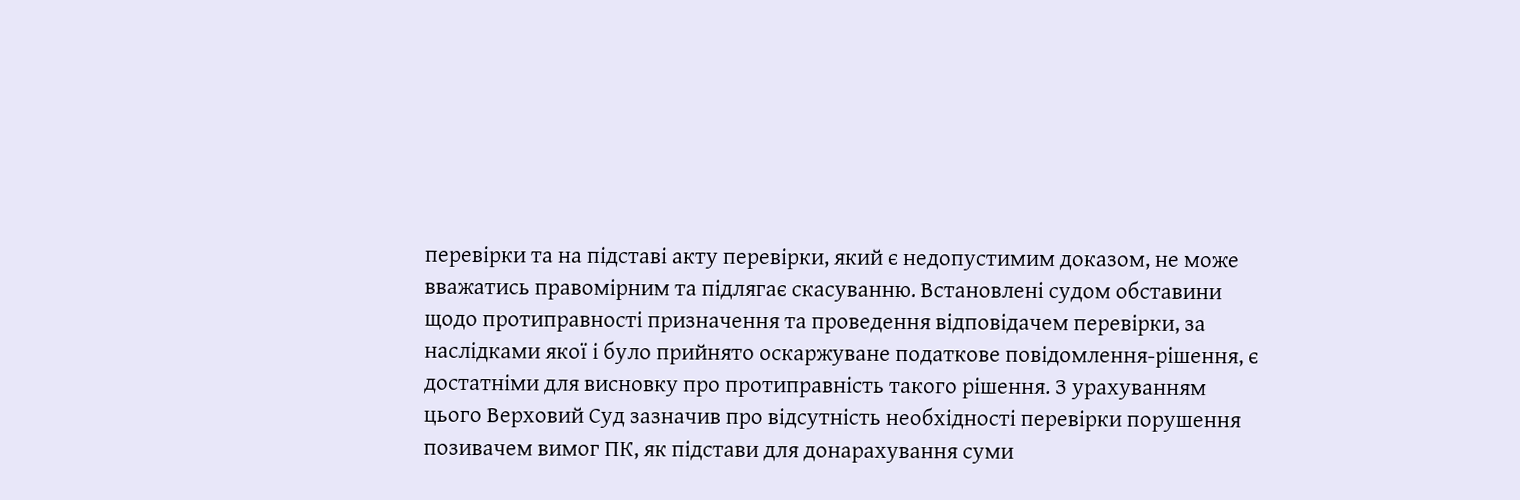перевірки та на підставі акту перевірки, який є недопустимим доказом, не може вважатись правомірним та підлягає скасуванню. Встановлені судом обставини щодо протиправності призначення та проведення відповідачем перевірки, за наслідками якої і було прийнято оскаржуване податкове повідомлення-рішення, є достатніми для висновку про протиправність такого рішення. З урахуванням цього Верховий Суд зазначив про відсутність необхідності перевірки порушення позивачем вимог ПК, як підстави для донарахування суми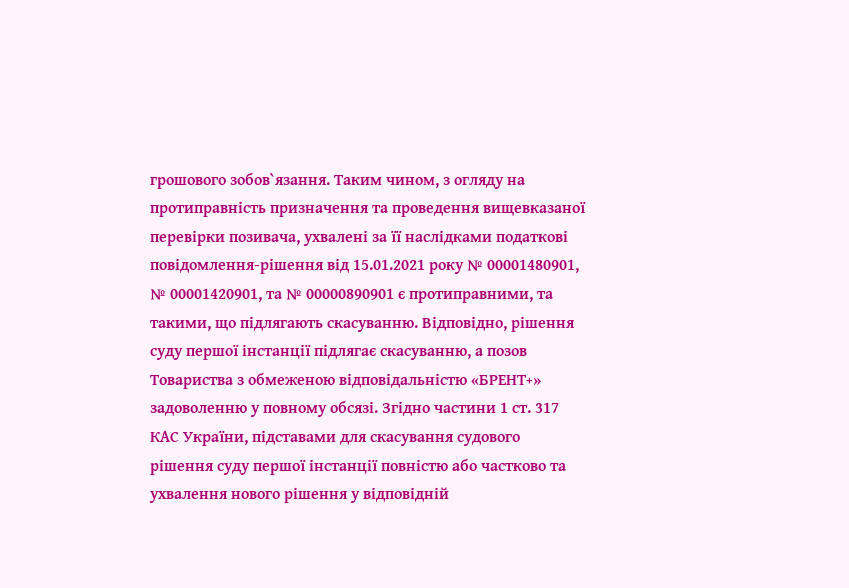грошового зобов`язання. Таким чином, з огляду на протиправність призначення та проведення вищевказаної перевірки позивача, ухвалені за її наслідками податкові повідомлення-рішення від 15.01.2021 року № 00001480901, № 00001420901, та № 00000890901 є протиправними, та такими, що підлягають скасуванню. Відповідно, рішення суду першої інстанції підлягає скасуванню, а позов Товариства з обмеженою відповідальністю «БРЕНТ+» задоволенню у повному обсязі. Згідно частини 1 ст. 317 КАС України, підставами для скасування судового рішення суду першої інстанції повністю або частково та ухвалення нового рішення у відповідній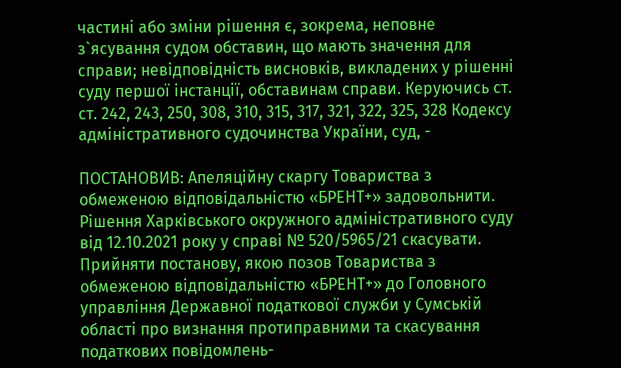частині або зміни рішення є, зокрема, неповне з`ясування судом обставин, що мають значення для справи; невідповідність висновків, викладених у рішенні суду першої інстанції, обставинам справи. Керуючись ст. ст. 242, 243, 250, 308, 310, 315, 317, 321, 322, 325, 328 Кодексу адміністративного судочинства України, суд, -

ПОСТАНОВИВ: Апеляційну скаргу Товариства з обмеженою відповідальністю «БРЕНТ+» задовольнити. Рішення Харківського окружного адміністративного суду від 12.10.2021 року у справі № 520/5965/21 скасувати. Прийняти постанову, якою позов Товариства з обмеженою відповідальністю «БРЕНТ+» до Головного управління Державної податкової служби у Сумській області про визнання протиправними та скасування податкових повідомлень-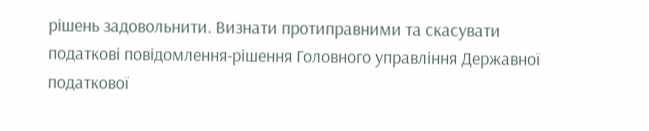рішень задовольнити. Визнати протиправними та скасувати податкові повідомлення-рішення Головного управління Державної податкової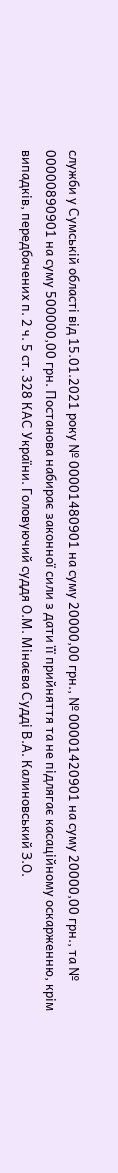служби у Сумській області від 15.01.2021 року № 00001480901 на суму 20000,00 грн., № 00001420901 на суму 20000,00 грн., та № 00000890901 на суму 500000,00 грн. Постанова набирає законної сили з дати її прийняття та не підлягає касаційному оскарженню, крім випадків, передбачених п. 2 ч. 5 ст. 328 КАС України. Головуючий суддя О.М. Мінаєва Судді В.А. Калиновський З.О.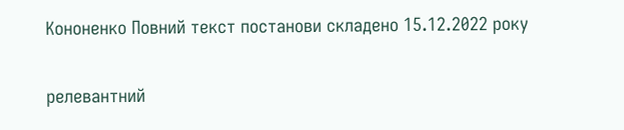Кононенко Повний текст постанови складено 15.12.2022 року

релевантний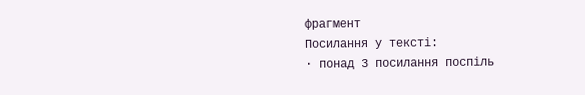фрагмент
Посилання у тексті:
· понад 3 посилання поспіль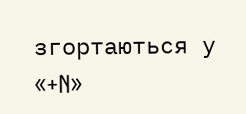згортаються у «+N»